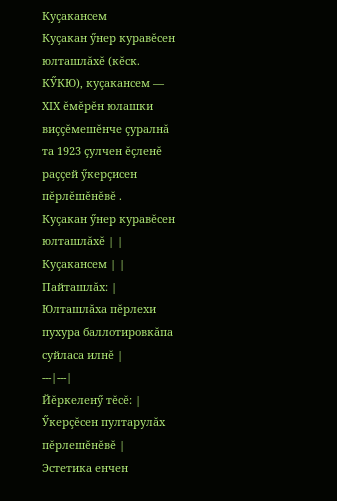Куçакансем
Куçакан ӳнер куравĕсен юлташлăхĕ (кĕск. КӲКЮ), куçакансем — XIX ĕмĕрĕн юлашки виççĕмешĕнче çуралнă та 1923 çулчен ĕçленĕ раççей ӳкерçисен пĕрлĕшĕнĕвĕ .
Куçакан ӳнер куравĕсен юлташлăхĕ | |
Куçакансем | |
Пайташлăх: | Юлташлăха пĕрлехи пухура баллотировкăпа суйласа илнĕ |
---|---|
Йĕркеленӳ тĕсĕ: | Ӳкерçĕсен пултарулăх пĕрлешĕнĕвĕ |
Эстетика енчен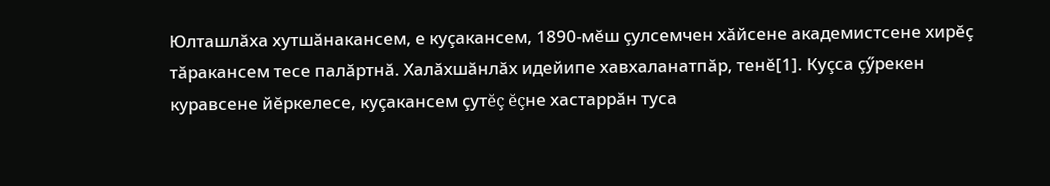Юлташлăха хутшăнакансем, е куçакансем, 1890-мĕш çулсемчен хăйсене академистсене хирĕç тăракансем тесе палăртнă. Халăхшăнлăх идейипе хавхаланатпăр, тенĕ[1]. Куçса çӳрекен куравсене йĕркелесе, куçакансем çутĕç ĕçне хастаррăн туса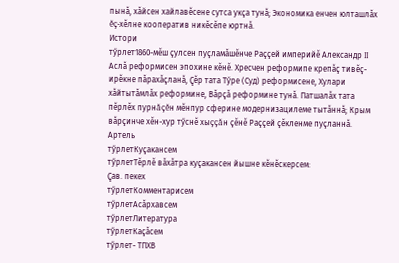пынă, хăйсен хайлавĕсене сутса укçа тунă; Экономика енчен юлташлăх ĕç-хĕлне кооператив никĕсĕпе юртнă.
Истори
тӳрлет1860-мĕш çулсен пуçламăшĕнче Раççей империйĕ Александр II Аслă реформисен эпохине кĕнĕ. Хресчен реформипе крепăç тивĕç-ирĕкне пăрахăçланă, Çĕр тата Тӳре (Суд) реформисене, Хулари хăйтытăмлăх реформине, Вăрçă реформине тунă. Патшалăх тата пĕрлĕх пурнăçĕн мĕнпур сферине модернизацилеме тытăннă; Крым вăрçинче хĕн-хур тӳснĕ хыççăн çĕнĕ Раççей çĕкленме пуçланнă.
Артель
тӳрлетКуçакансем
тӳрлетТĕрлĕ вăхăтра куçакансен йышне кĕнĕскерсем:
Çав. пекех
тӳрлетКомментарисем
тӳрлетАсăрхавсем
тӳрлетЛитература
тӳрлетКаçăсем
тӳрлет- ТПХВ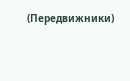(Передвижники)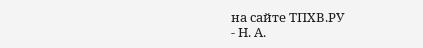на сайте ТПХВ.РУ
- Н. А.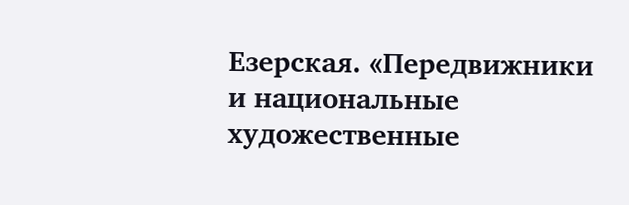Езерская. «Передвижники и национальные художественные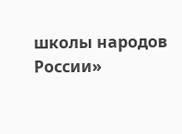школы народов России»